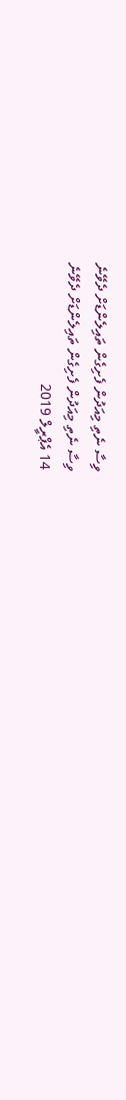ވިސާ ނެތި މިއަދުން ފެށިގެން ތައިލެންޑަށް ދެވޭނެ
ވިސާ ނެތި މިއަދުން ފެށިގެން ތައިލެންޑަށް ދެވޭނެ
14 އެޕްރީލް 2019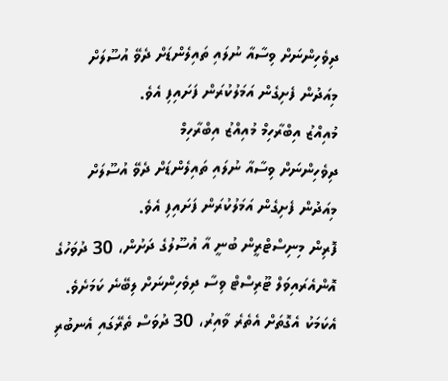ދިވެހިންނަށް ވިސާއާ ނުލައި ތައިލެންޑަށް ދެވޭ އުސޫލަށް މިއަދުން ފެށިގެން އަމަލުކުރަން ފަށައިފި އެވެ.
މުއިއްޒު އިބްރާހިމް މުއިއްޒު އިބްރާހިމް
ދިވެހިންނަށް ވިސާއާ ނުލައި ތައިލެންޑަށް ދެވޭ އުސޫލަށް މިއަދުން ފެށިގެން އަމަލުކުރަން ފަށައިފި އެވެ.
ފޮރިން މިނިސްޓްރީން ބުނީ އާ އުސޫލުގެ ދަށުން، 30 ދުވަހުގެ އޮންއެރައިވަލް ޓޫރިސްޓް ވިސާ ދިވެހިންނަށް ލިބޭނެ ކަމަށެވެ. އެކަމަކު އެގޮތަށް އެތެރެ ވާއިރު، 30 ދުވަސް ތެރޭގައި އެނބުރި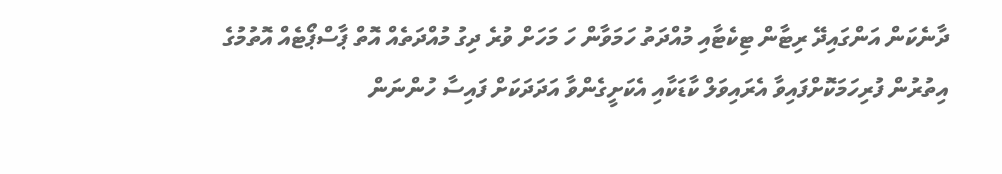ދާނެކަން އަންގައިދޭ ރިޓާން ޓިކެޓާއި މުއްދަތު ހަމަވާން ހަ މަހަށް ވުރެ ދިގު މުއްދަތެއް އޮތް ޕާސްޕޯޓެއް އޮތުމުގެ އިތުރުން ފުރިހަމަކޮށްފައިވާ އެރައިވަލް ކާޑަކާއި އެކަށީގެންވާ އަދަދަކަށް ފައިސާ ހުންނަން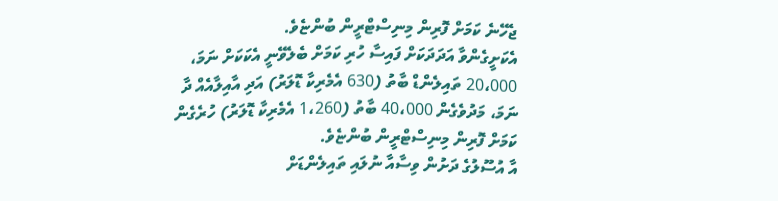ޖެހޭނެ ކަމަށް ފޮރިން މިނިސްޓްރީން ބުންޏެވެ.
އެކަށީގެންވާ އަދަދަކަށް ފައިސާ ހުރި ކަމަށް ބެލެވޭނީ އެކަކަށް ނަމަ، 20،000 ތައިލެންޑް ބާތު (630 އެމެރިކާ ޑޮލަރު) އަދި އާއިލާއެއް ދާ ނަމަ، މަދުވެގެން 40،000 ބާތު (1،260 އެމެރިކާ ޑޮލަރު) ހުރެގެން ކަމަށް ފޮރިން މިނިސްޓްރީން ބުންޏެވެ.
އާ އުސޫލުގެ ދަށުން ވިސާއާ ނުލައި ތައިލެންޑަށް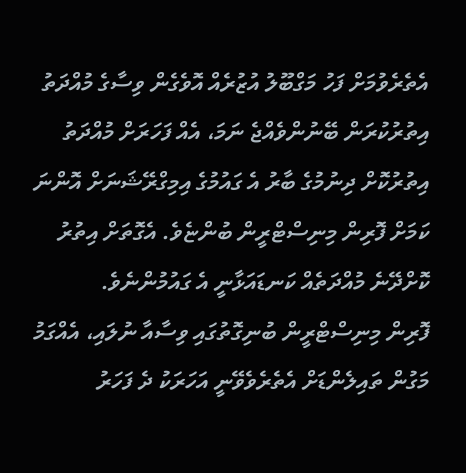އެތެރެވުމަށް ފަހު މަގްބޫލު އުޒުރެއް އޮވެގެން ވިސާގެ މުއްދަތު އިތުރުކުރަން ބޭނުންވެއްޖެ ނަމަ، އެއް ފަހަރަށް މުއްދަތު އިތުރުކޮށް ދިނުމުގެ ބާރު އެ ގައުމުގެ އިމިގްރޭޝަނަށް އޮންނަ ކަމަށް ފޮރިން މިނިސްޓްރީން ބުންޏެވެ. އެގޮތަށް އިތުރު ކޮށްދޭނެ މުއްދަތެއް ކަނޑައަޅާނީ އެ ގައުމުންނެވެ.
ފޮރިން މިނިސްޓްރީން ބުނިގޮތުގައި ވިސާއާ ނުލައި، އެއްގަމު މަގުން ތައިލެންޑަށް އެތެރެވެވޭނީ އަހަރަކު ދެ ފަހަރު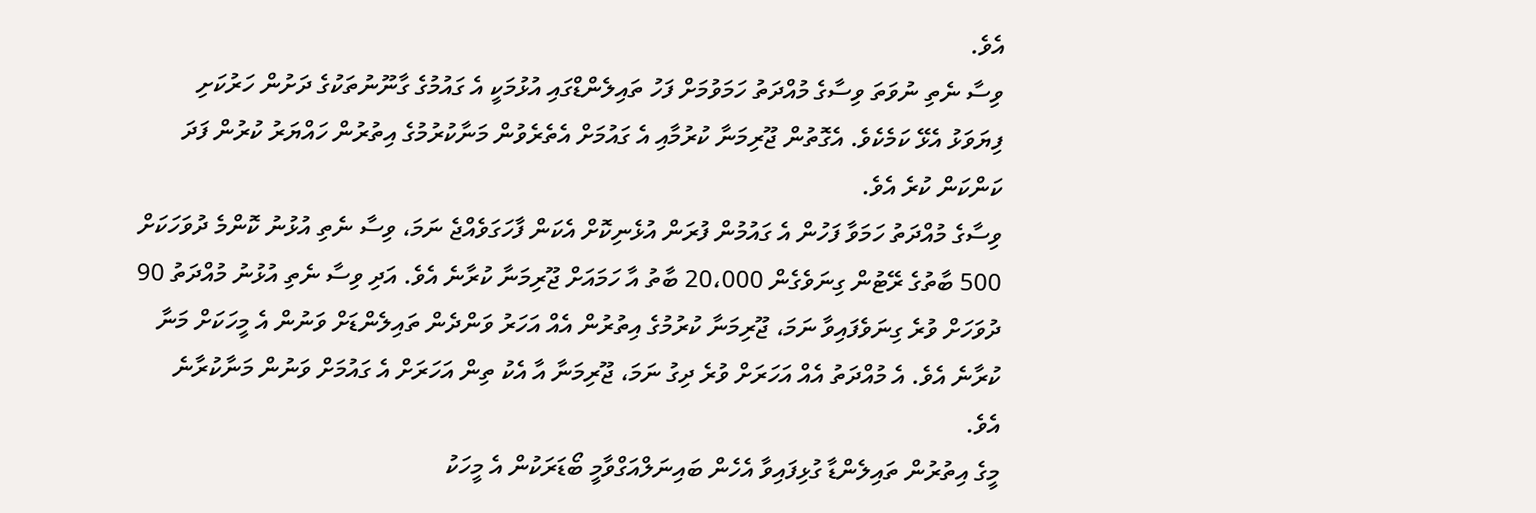އެވެ.
ވިސާ ނެތި ނުވަތަ ވިސާގެ މުއްދަތު ހަމަވުމަށް ފަހު ތައިލެންޑްގައި އުޅުމަކީ އެ ގައުމުގެ ގާނޫނުތަކުގެ ދަށުން ހަރުކަށި ފިޔަވަޅު އެޅޭ ކަމެކެވެ. އެގޮތުން ޖޫރިމަނާ ކުރުމާއި އެ ގައުމަށް އެތެރެވުން މަނާކުރުމުގެ އިތުރުން ހައްޔަރު ކުރުން ފަދަ ކަންކަން ކުރެ އެވެ.
ވިސާގެ މުއްދަތު ހަމަވާ ފަހުން އެ ގައުމުން ފުރަން އުޅެނިކޮށް އެކަން ފާހަގަވެއްޖެ ނަމަ، ވިސާ ނެތި އުޅުނު ކޮންމެ ދުވަހަކަށް 500 ބާތުގެ ރޭޓުން ގިނަވެގެން 20،000 ބާތު އާ ހަމައަށް ޖޫރިމަނާ ކުރާނެ އެވެ. އަދި ވިސާ ނެތި އުޅުނު މުއްދަތު 90 ދުވަހަށް ވުރެ ގިނަވެފައިވާ ނަމަ، ޖޫރިމަނާ ކުރުމުގެ އިތުރުން އެއް އަހަރު ވަންދެން ތައިލެންޑަށް ވަނުން އެ މީހަކަށް މަނާ ކުރާނެ އެވެ. އެ މުއްދަތު އެއް އަހަރަށް ވުރެ ދިގު ނަމަ، ޖޫރިމަނާ އާ އެކު ތިން އަހަރަށް އެ ގައުމަށް ވަނުން މަނާކުރާނެ އެވެ.
މީގެ އިތުރުން ތައިލެންޑާ ގުޅިފައިވާ އެހެން ބައިނަލްއަގްވާމީ ބޯޑަރަކުން އެ މީހަކު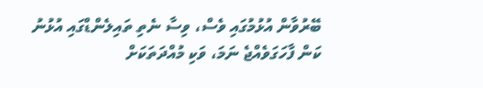ބޭރުވާން އުޅުމުގައި ވެސް، ވިސާ ނެތި ތައިލެންޑްގައި އުޅުނު ކަން ފާހަގަވެއްޖެ ނަމަ، ވަކި މުއްދަތަކަށް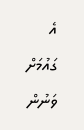އެ ގައުމަށް ވަނުން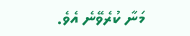މަނާ ކުރެވޭނެ އެވެ.